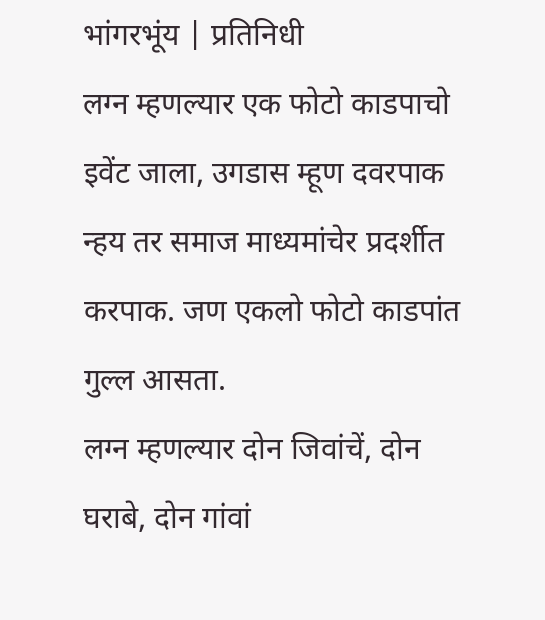भांगरभूंय | प्रतिनिधी
लग्न म्हणल्यार एक फोटो काडपाचो इवेंट जाला, उगडास म्हूण दवरपाक न्हय तर समाज माध्यमांचेर प्रदर्शीत करपाक. जण एकलो फोटो काडपांत गुल्ल आसता.
लग्न म्हणल्यार दोन जिवांचें, दोन घराबे, दोन गांवां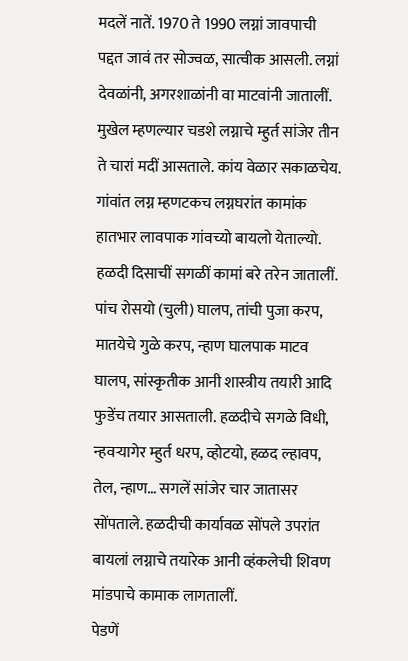मदलें नातें. 1970 ते 1990 लग्नां जावपाची पद्दत जावं तर सोज्वळ, सात्वीक आसली. लग्नां देवळांनी, अगरशाळांनी वा माटवांनी जातालीं. मुखेल म्हणल्यार चडशे लग्नाचे म्हुर्त सांजेर तीन ते चारां मदीं आसताले. कांय वेळार सकाळचेय.
गांवांत लग्न म्हणटकच लग्नघरांत कामांक हातभार लावपाक गांवच्यो बायलो येताल्यो. हळदी दिसाचीं सगळीं कामां बरे तरेन जातालीं. पांच रोसयो (चुली) घालप, तांची पुजा करप, मातयेचे गुळे करप, न्हाण घालपाक माटव घालप, सांस्कृतीक आनी शास्त्रीय तयारी आदि फुडेंच तयार आसताली. हळदीचे सगळे विधी, न्हवऱ्यागेर म्हुर्त धरप, व्होटयो, हळद ल्हावप, तेल, न्हाण… सगलें सांजेर चार जातासर सोंपताले. हळदीची कार्यावळ सोंपले उपरांत बायलां लग्नाचे तयारेक आनी व्हंकलेची शिवण मांडपाचे कामाक लागतालीं.
पेडणें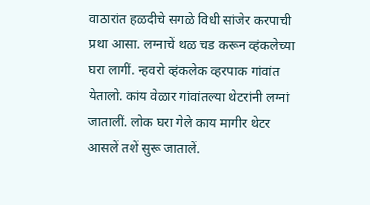वाठारांत हळदीचे सगळे विधी सांजेर करपाची प्रथा आसा. लग्नाचें थळ चड करून व्हंकलेच्या घरा लागीं. न्हवरो व्हंकलेक व्हरपाक गांवांत येतालो. कांय वेळार गांवांतल्या थेटरांनी लग्नां जातालीं. लोक घरा गेले काय मागीर थेटर आसलें तशें सुरू जातालें.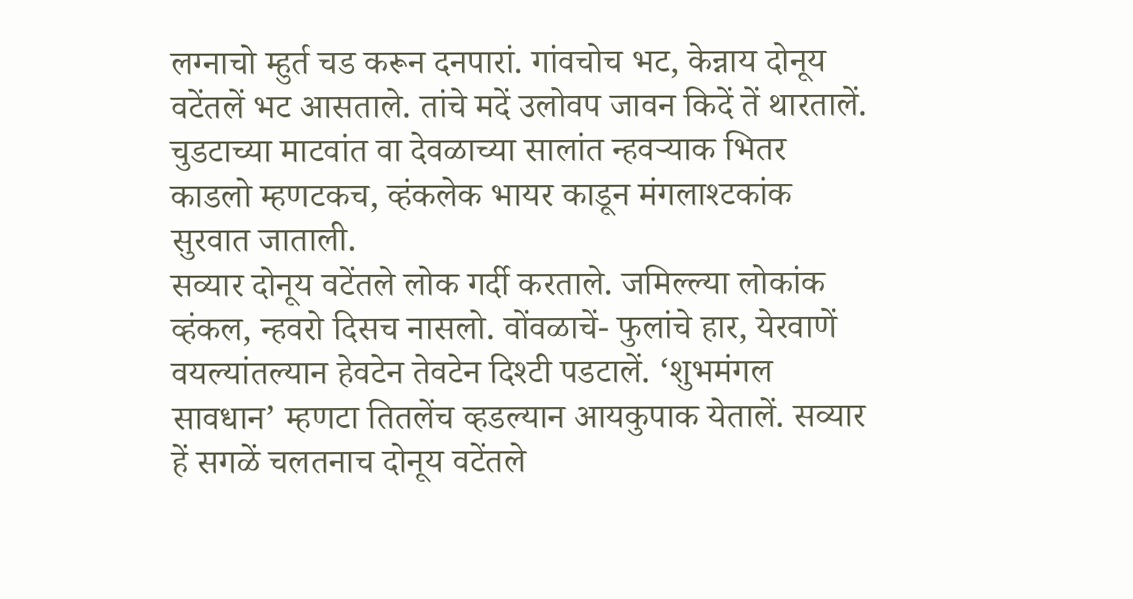लग्नाचो म्हुर्त चड करून दनपारां. गांवचोच भट, केन्नाय दोनूय वटेंतलें भट आसताले. तांचे मदें उलोवप जावन किदें तें थारतालें. चुडटाच्या माटवांत वा देवळाच्या सालांत न्हवऱ्याक भितर काडलो म्हणटकच, व्हंकलेक भायर काडून मंगलाश्टकांक सुरवात जाताली.
सव्यार दोनूय वटेंतले लोक गर्दी करताले. जमिल्ल्या लोकांक व्हंकल, न्हवरो दिसच नासलो. वोंवळाचें- फुलांचे हार, येरवाणें वयल्यांतल्यान हेवटेन तेवटेन दिश्टी पडटालें. ‘शुभमंगल सावधान’ म्हणटा तितलेंच व्हडल्यान आयकुपाक येतालें. सव्यार हें सगळें चलतनाच दोनूय वटेंतले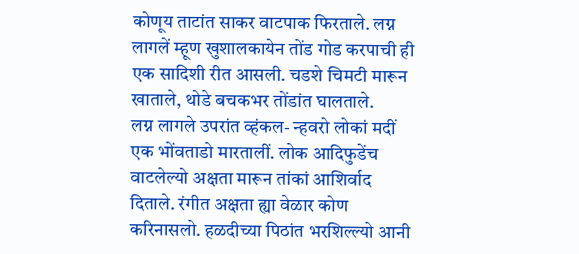कोणूय ताटांत साकर वाटपाक फिरताले. लग्न लागलें म्हूण खुशालकायेन तोंड गोड करपाची ही एक सादिशी रीत आसली. चडशे चिमटी मारून खाताले, थोडे बचकभर तोंडांत घालताले.
लग्न लागले उपरांत व्हंकल- न्हवरो लोकां मदीं एक भोंवताडो मारतालीं. लोक आदिफुडेंच वाटलेल्यो अक्षता मारून तांकां आशिर्वाद दिताले. रंगीत अक्षता ह्या वेळार कोण करिनासलो. हळदीच्या पिठांत भरशिल्ल्यो आनी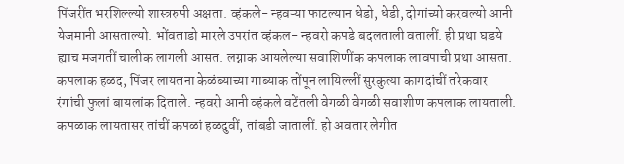पिंजरींत भरशिल्ल्यो शास्त्ररुपी अक्षता. व्हंकले- न्हवऱ्या फाटल्यान धेडो, धेडी, दोगांच्यो करवल्यो आनी येजमानी आसताल्यो. भोंवताडो मारले उपरांत व्हंकल- न्हवरो कपडे बदलताली वतालीं. ही प्रथा घडये ह्याच मजगतीं चालीक लागली आसत. लग्नाक आयलेल्या सवाशिणींक कपलाक लावपाची प्रथा आसता. कपलाक हळद, पिंजर लायतना केळंब्याच्या गाब्याक तोंपून लायिल्लीं सुरकुत्या कागदांचीं तरेकवार रंगांची फुलां बायलांक दिताले. न्हवरो आनी व्हंकले वटेंतली वेगळी वेगळी सवाशीण कपलाक लायताली. कपळाक लायतासर तांचीं कपळां हळदुवीं, तांबडी जातालीं. हो अवतार लेगीत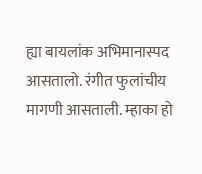ह्या बायलांक अभिमानास्पद आसतालो. रंगीत फुलांचीय मागणी आसताली. म्हाका हो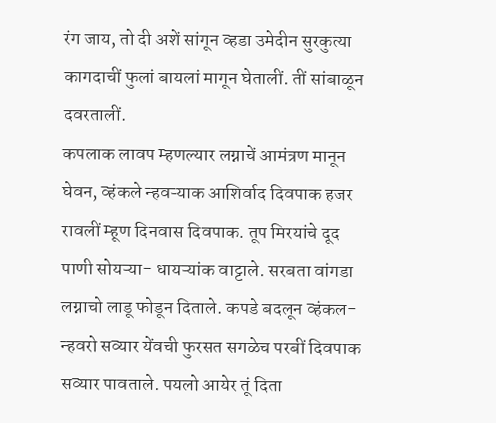रंग जाय, तो दी अशें सांगून व्हडा उमेदीन सुरकुत्या कागदाचीं फुलां बायलां मागून घेतालीं. तीं सांबाळून दवरतालीं.
कपलाक लावप म्हणल्यार लग्नाचें आमंत्रण मानून घेवन, व्हंकले न्हवऱ्याक आशिर्वाद दिवपाक हजर रावलीं म्हूण दिनवास दिवपाक. तूप मिरयांचे दूद पाणी सोयऱ्या- धायऱ्यांक वाट्टाले. सरबता वांगडा लग्नाचो लाडू फोडून दिताले. कपडे बदलून व्हंकल- न्हवरो सव्यार येंवची फुरसत सगळेच परबीं दिवपाक सव्यार पावताले. पयलो आयेर तूं दिता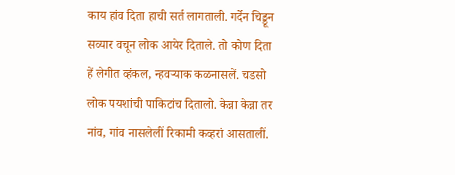काय हांव दिता हाची सर्त लागताली. गर्देन चिड्डून सव्यार वचून लोक आयेर दिताले. तो कोण दिता हें लेगीत व्हंकल, न्हवऱ्याक कळनासलें. चडसो लोक पयशांची पाकिटांच दितालो. केन्ना केन्ना तर नांव, गांव नासलेलीं रिकामी कव्हरां आसतालीं.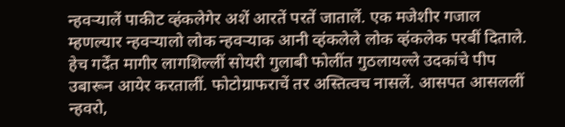न्हवऱ्यालें पाकीट व्हंकलेगेर अशें आरतें परतें जातालें. एक मजेशीर गजाल म्हणल्यार न्हवऱ्यालो लोक न्हवऱ्याक आनी व्हंकलेले लोक व्हंकलेक परबीं दिताले. हेच गर्देंत मागीर लागशिल्लीं सोयरी गुलाबी फोलींत गुठलायल्ले उदकांचे पीप उबारून आयेर करतालीं. फोटोग्राफराचें तर अस्तित्वच नासलें. आसपत आसललीं न्हवरो,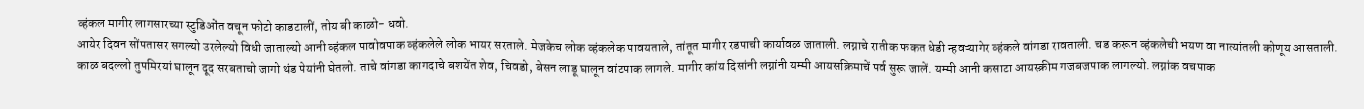व्हंकल मागीर लागसारच्या स्टुडिओंत वचून फोटो काडटालीं, तोय बी काळो- धवो.
आयेर दिवन सोंपतासर सगल्यो उरलेल्यो विधी जाताल्यो आनी व्हंकल पावोवपाक व्हंकलेले लोक भायर सरताले. मेजकेच लोक व्हंकलेक पावयताले, तांतूत मागीर रडपाची कार्यावळ जाताली. लग्नाचे रातीक फकत धेडी न्हवऱ्यागेर व्हंकले वांगडा रावताली. चड करून व्हंकलेची भयण वा नात्यांतली कोणूय आसताली.
काळ बदल्लो तुपमिरयां घालून दूद सरबताचो जागो थंड पेयांनी घेतलो. ताचे वांगडा कागदाचे बशयेंत शेव, चिवडो, बेसन लाडू घालून वांटपाक लागले. मागीर कांय दिसांनी लग्नांनी यम्मी आयसक्रिमाचें पर्व सुरू जालें. यम्मी आनी कसाटा आयस्क्रीम गजबजपाक लागल्यो. लग्नांक वचपाक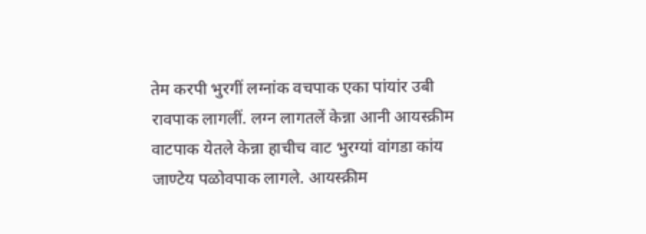तेम करपी भुरगीं लग्नांक वचपाक एका पांयांर उबी रावपाक लागलीं. लग्न लागतलें केन्ना आनी आयस्क्रीम वाटपाक येतले केन्ना हाचीच वाट भुरग्यां वांगडा कांय जाण्टेय पळोवपाक लागले. आयस्क्रीम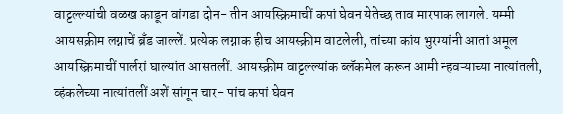वाट्टल्ल्यांची वळख काडून वांगडा दोन- तीन आयस्क्रिमाचीं कपां घेवन येतेच्छ ताव मारपाक लागले. यम्मी आयसक्रीम लग्नाचें ब्रँड जाल्लें. प्रत्येक लग्नाक हीच आयस्क्रीम वाटलेली, तांच्या कांय भुरग्यांनी आतां अमूल आयस्क्रिमाचीं पार्लरां घाल्यांत आसतलीं. आयस्क्रीम वाट्टल्ल्यांक ब्लॅकमेल करून आमी न्हवऱ्याच्या नात्यांतली, व्हंकलेच्या नात्यांतलीं अशें सांगून चार- पांच कपां घेवन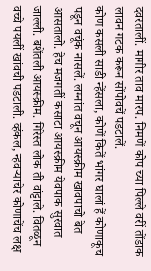दवरतालीं. मागीर ताव मारप. निमणें कोप च्या पिल्ले वरीं तोंडाक लावन गटक करून सोंपोवचें पडटालें.
कोण कसली साडी न्हेंसला, कोणें कितें भांगर घालां हें कोणाकूच पडून वचूंक नासलें. लग्नांत वचून आयस्क्रीम खावपाचो बेत आसतालो. हेच मजगतीं कसाटा आयस्क्रीम येवपाक सुरवात जाल्ली. बशेंतली आयस्क्रीम. गिरेस्त लोक ती वांट्टाले. वितळून वच्चे पयलीं खांवची पडटाली. व्हंकल, न्हवऱ्याचेर कोणाचेंच लक्ष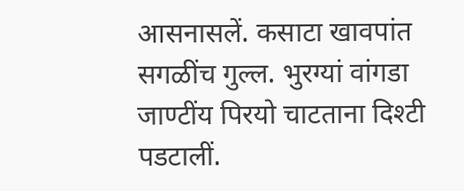आसनासलें. कसाटा खावपांत सगळींच गुल्ल. भुरग्यां वांगडा जाण्टींय पिरयो चाटताना दिश्टी पडटालीं.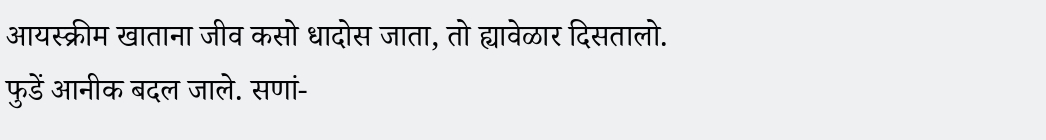आयस्क्रीम खाताना जीव कसो धादोस जाता, तो ह्यावेळार दिसतालो.
फुडें आनीक बदल जाले. सणां-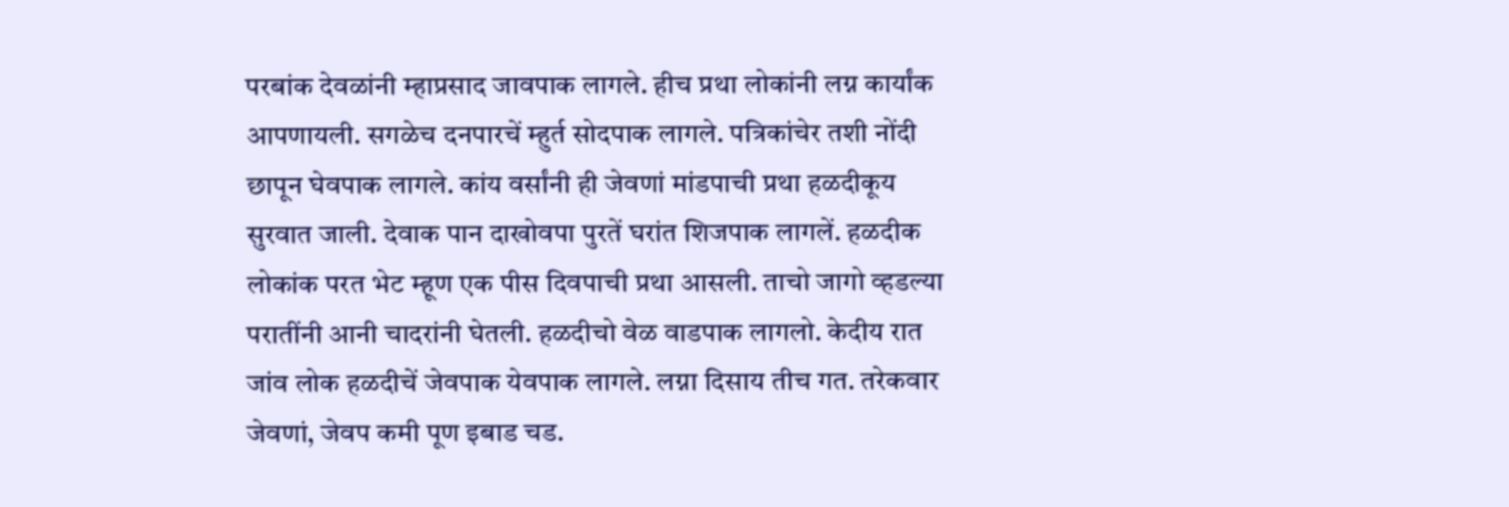परबांक देवळांनी म्हाप्रसाद जावपाक लागले. हीच प्रथा लोकांनी लग्न कार्यांक आपणायली. सगळेच दनपारचें म्हुर्त सोदपाक लागले. पत्रिकांचेर तशी नोंदी छापून घेवपाक लागले. कांय वर्सांनी ही जेवणां मांडपाची प्रथा हळदीकूय सुरवात जाली. देवाक पान दाखोवपा पुरतें घरांत शिजपाक लागलें. हळदीक लोकांक परत भेट म्हूण एक पीस दिवपाची प्रथा आसली. ताचो जागो व्हडल्या परातींनी आनी चादरांनी घेतली. हळदीचो वेळ वाडपाक लागलो. केदीय रात जांव लोक हळदीचें जेवपाक येवपाक लागले. लग्ना दिसाय तीच गत. तरेकवार जेवणां, जेवप कमी पूण इबाड चड.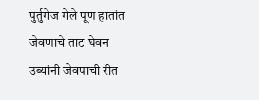पुर्तुगेज गेले पूण हातांत जेवणाचे ताट घेवन उब्यांनी जेवपाची रीत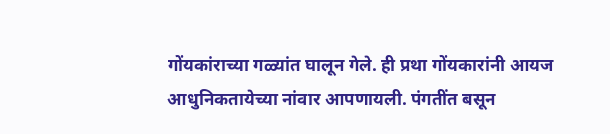गोंयकांराच्या गळ्यांत घालून गेले. ही प्रथा गोंयकारांनी आयज आधुनिकतायेच्या नांवार आपणायली. पंगतींत बसून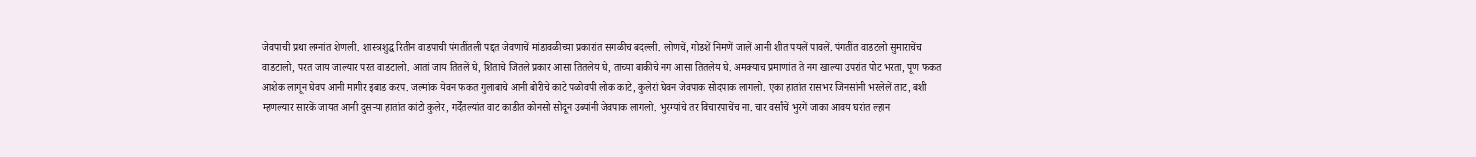जेवपाची प्रथा लग्नांत शेणली. शास्त्रशुद्ध रितीन वाडपाची पंगतींतली पद्दत जेवणाचें मांडावळीच्या प्रकारांत सगळीच बदल्ली. लोणचें, गोडशें निमणें जालें आनी शीत पयलें पावलें. पंगतींत वाडटलो सुमाराचेंच वाडटालो, परत जाय जाल्यार परत वाडटालो. आतां जाय तितलें घे, शिताचे जितले प्रकार आसा तितलेय घे, ताच्या बाकीचे नग आसा तितलेय घे. अमक्याच प्रमाणांत ते नग खाल्या उपरांत पोट भरता, पूण फकत आशेक लागून घेवप आनी मागीर इबाड करप. जल्मांक येवन फकत गुलाबाचे आनी बोरीचे काटे पळोवपी लोक काटे, कुलेरां घेवन जेवपाक सोदपाक लागलो. एका हातांत रासभर जिनसांनी भरलेलें ताट, बशी म्हणल्यार सारकें जायत आनी दुसऱ्या हातांत कांटो कुलेर, गर्देंतल्यांत वाट काडीत कोनसो सोदून उब्यांनी जेवपाक लागलो. भुरग्यांचे तर विचारपाचेंच ना. चार वर्सांचें भुरगें जाका आवय घरांत ल्हान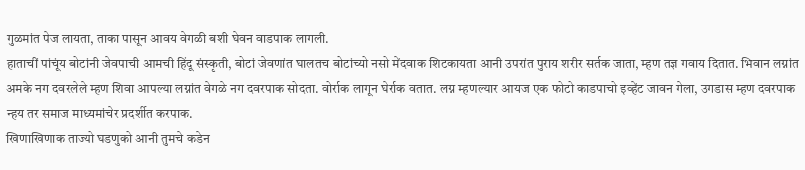गुळमांत पेज लायता, ताका पासून आवय वेगळी बशी घेवन वाडपाक लागली.
हाताचीं पांचूंय बोटांनी जेवपाची आमची हिंदू संस्कृती, बोटां जेवणांत घालतच बोटांच्यो नसो मेंदवाक शिटकायता आनी उपरांत पुराय शरीर सर्तक जाता, म्हण तज्ञ गवाय दितात. भिवान लग्नांत अमके नग दवरलेले म्हण शिवा आपल्या लग्नांत वेगळे नग दवरपाक सोदता. वोर्राक लागून घेर्राक वतात. लग्न म्हणल्यार आयज एक फोटो काडपाचो इव्हेंट जावन गेला, उगडास म्हण दवरपाक न्हय तर समाज माध्यमांचेर प्रदर्शीत करपाक.
खिणाखिणाक ताज्यो घडणुको आनी तुमचे कडेन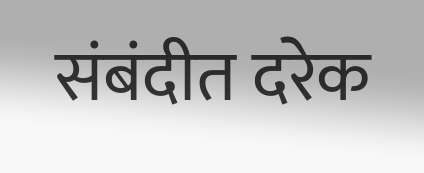संबंदीत दरेक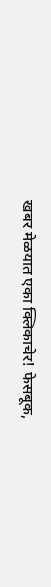खबर मेळयात एका क्लिकाचेर! फेसबूक,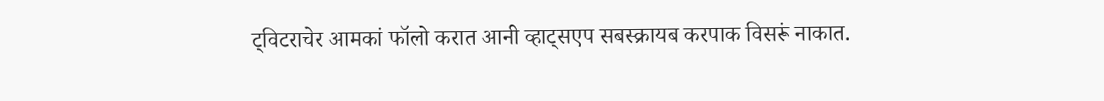ट्विटराचेर आमकां फॉलो करात आनी व्हाट्सएप सबस्क्रायब करपाक विसरूं नाकात.